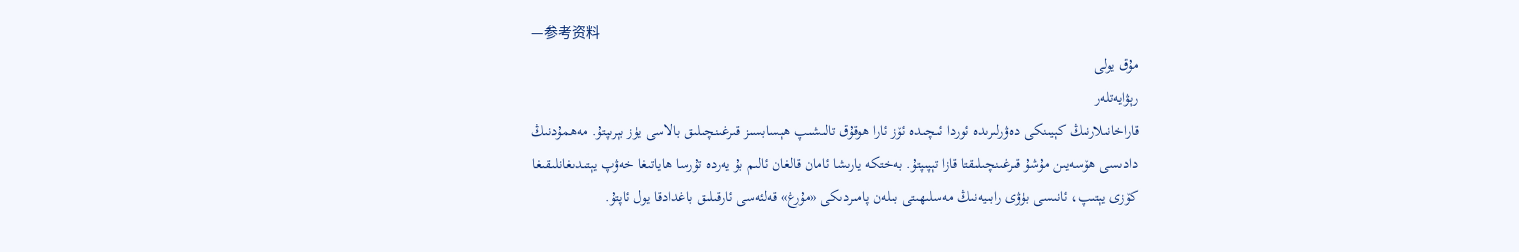—参考资料
مۇق يولى
رېۋايەتلەر
قاراخانىلارنىڭ كېيىنكى دەۋرلىرىدە ئوردا ئىچىدە ئۆز ئارا ھوقۇق تالىشىپ ھېسابسىز قىرغىنچىلىق بالاسى يۈز بېرىپتۇ. مەھمۇدنىڭ دادىسى ھۆسەيىن مۇشۇ قىرغىنچىلىقتا قازا تېپىپتۇ. بەختكە يارىشا ئامان قالغان ئالىم بۇ يەردە تۇرسا ھاياتىغا خەۋپ يېتىدىغانلىقىغا كۆزى يېتىپ، ئانىسى بۈۋى رابىيەنىڭ مەسلىھىتى بىلەن پامىردىكى «مۇرغ» قەلئەسى ئارقىلىق باغدادقا يول ئاپتۇ.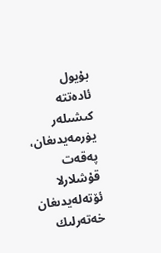بۇيول ئادەتتە كىشىلەر يۈرمەيدىغان، پەقەت قۇشلارلا ئۆتەلەيدىغان خەتەرلىك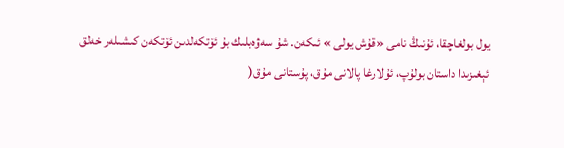يول بولغاچقا، ئۇنىڭ نامى «قۇش يولى » ئىكەن. شۇ سەۋەبلىك بۇ ئۆتكەلدىن ئۆتكەن كىشىلەر خەلق ئېغىزىدا داستان بولۇپ، ئۇلارغا پالانى مۇق، پۇستانى مۇق(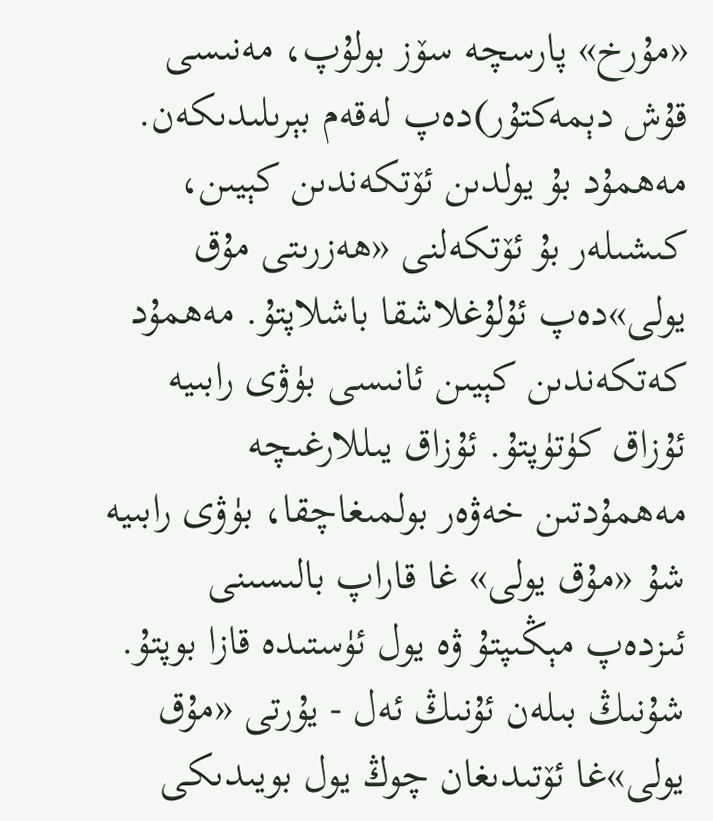«مۇرخ» پارسچە سۆز بولۇپ، مەنىسى قۇش دېمەكتۇر)دەپ لەقەم بېرىلىدىكەن. مەھمۇد بۇ يولدىن ئۆتكەندىن كېيىن، كىشىلەر بۇ ئۆتكەلنى «ھەزرىتى مۇق يولى»دەپ ئۇلۇغلاشقا باشلاپتۇ. مەھمۇد كەتكەندىن كېيىن ئانىسى بۈۋى رابىيە ئۇزاق كۈتۈپتۇ. ئۇزاق يىللارغىچە مەھمۇدتىن خەۋەر بولمىغاچقا، بۈۋى رابىيە شۇ «مۇق يولى» غا قاراپ بالىسىنى ئىزدەپ مېڭىپتۇ ۋە يول ئۈستىدە قازا بوپتۇ. شۇنىڭ بىلەن ئۇنىڭ ئەل - يۇرتى «مۇق يولى»غا ئۆتىدىغان چوڭ يول بويىدىكى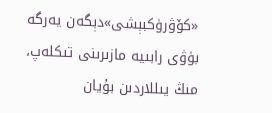«كۆۋرۈكبېشى»دېگەن يەرگە بۈۋى رابىيە مازىرىنى تىكلەپ، مىڭ يىللاردىن بۇيان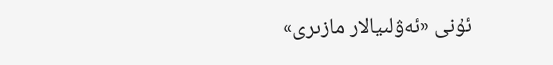ئۇنى «ئەۋلىيالار مازىرى»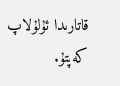قاتارىدا ئۇلۇلاپ كەپتۇ.